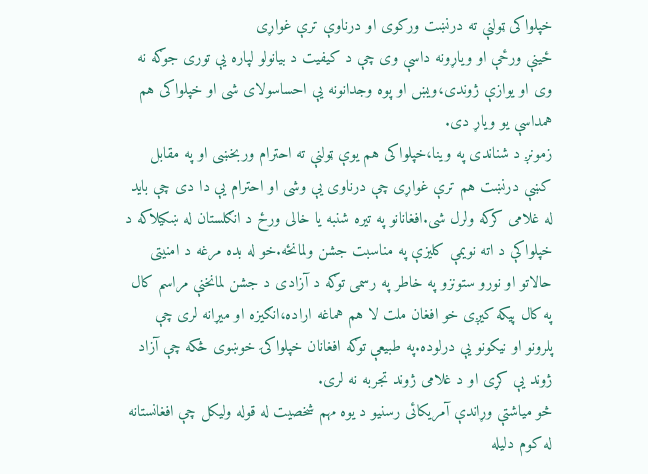خپلواکی ټولنې ته درنښت ورکوی او درناوې ترې غواړی
ځینې ورځې او ویاړونه داسې وی چې د کیفیت د بیانولو لپاره یې توری جوګه نه وی او یوازې ژوندی،ویښ او پوه وجدانونه یې احساسولای شی او خپلواکی هم همداسې یو ویاړ دی.
زمونږ د شناندی په وینا،خپلواکی هم یوې ټولنې ته احترام وربخښی او په مقابل کښې درنښت هم ترې غواړی چې درناوی یې وشی او احترام یې دا دی چې باید له غلامی کرکه ولرل شی.افغانانو په تیره شنبه یا خالی ورځ د انګلستان له ښکیلاکه د خپلواکې د اته نویمې کلیزې په مناسبت جشن ولمانځه.خو له بده مرغه د امنیتی حالاتو او نورو ستونزو په خاطر په رسمی توګه د آزادی د جشن لمانخنې مراسم کال په کال پیکه کیږی خو افغان ملت لا هم هماغه اراده،انګیزه او میړانه لری چې پلرونو او نیکونو یې درلوده.په طبیعې توګه افغانان خپلواکۍ خوښوی څکه چې آزاد ژوند یې کړی او د غلامی ژوند تجربه نه لری.
څو میاشتې وړاندې آمریکائی رسنیو د یوه مهم شخصیت له قوله ولیکل چې افغانستانه له کوم دلیله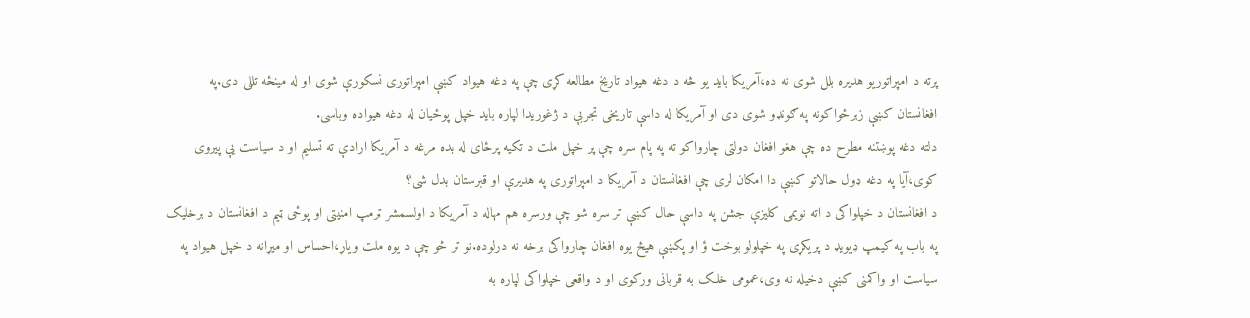پرته د امپراتوریو هدیره بلل شوی نه ده،آمریکا باید یو څه د دغه هیواد تاریخ مطالعه کړی چې په دغه هیواد کښې امپراتوری نسکورې شوی او له مینځه تللی دی.په افغانستان کښې زبرځواکونه په ګونډو شوی دی او آمریکا له داسې تاریخی تجربې د ژغوریدا لپاره باید خپل پوځیان له دغه هیواده وباسی.
دلته دغه پوښتنه مطرح ده چې هغو افغان دولتی چارواکو ته په پام سره چې پر خپل ملت د تکیه پرځای له بده مرغه د آمریکا ارادې ته تسلیم او د سیاست یې پیروی کوی،آیا په دغه ډول حالاتو کښې دا امکان لری چې افغانستان د آمریکا د امپراتوری په هدیرې او قبرستان بدل شی؟
د افغانستان د خپلواکی د اته نویمی کلیزې جشن په داسې حال کښې تر سره شو چې ورسره هم مهاله د آمریکا د اولسمشر ټرمپ امنیتی او پوځی ټیم د افغانستان د برخلیک په باب په کیمپ ډیویډ د پریکړی په خپلولو بوخت ؤ او پکښې هیڅ یوه افغان چارواکی برخه نه درلوده.نو تر څو چې د یوه ملت ویاړ،احساس او میړانه د خپل هیواد په سیاست او واکمنی کښې دخیله نه وی،عمومی خلک به قربانی ورکوی او د واقعی خپلواکی لپاره به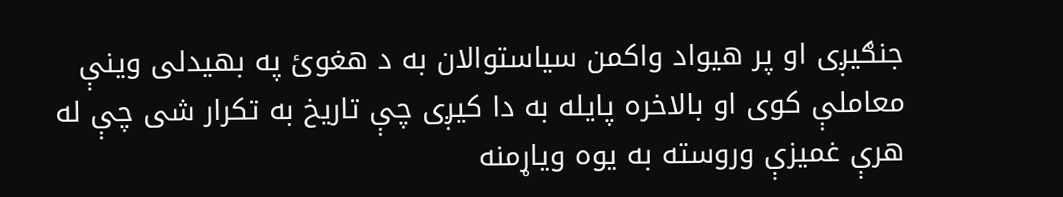جنګیږی او پر هیواد واکمن سیاستوالان به د هغوئ په بهیدلی وینې معاملې کوی او بالاخره پایله به دا کیږی چې تاریخ به تکرار شی چې له هرې غمیزې وروسته به یوه ویاړمنه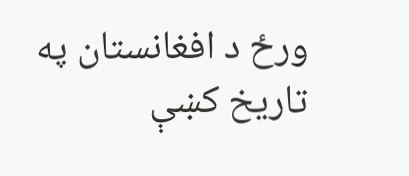ورځ د افغانستان په تاریخ کښې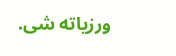ورزیاته شی.